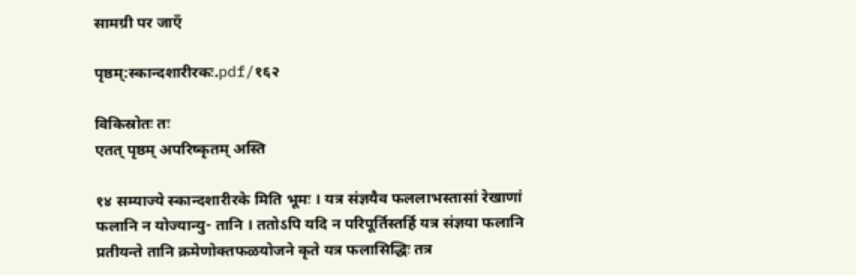सामग्री पर जाएँ

पृष्ठम्:स्कान्दशारीरकः.pdf/१६२

विकिस्रोतः तः
एतत् पृष्ठम् अपरिष्कृतम् अस्ति

१४ सम्याज्ये स्कान्दशारीरके मिति भूमः । यत्र संज्ञयैव फललाभस्तासां रेखाणां फलानि न योज्यान्यु- तानि । ततोऽपि यदि न परिपूर्तिस्तर्हि यत्र संज्ञया फलानि प्रतीयन्ते तानि क्रमेणोक्तफळयोजने कृते यत्र फलासिद्धिः तत्र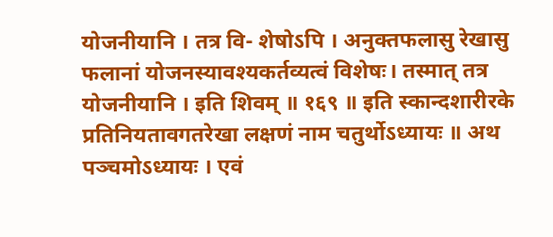योजनीयानि । तत्र वि- शेषोऽपि । अनुक्तफलासु रेखासु फलानां योजनस्यावश्यकर्तव्यत्वं विशेषः। तस्मात् तत्र योजनीयानि । इति शिवम् ॥ १६९ ॥ इति स्कान्दशारीरके प्रतिनियतावगतरेखा लक्षणं नाम चतुर्थोऽध्यायः ॥ अथ पञ्चमोऽध्यायः । एवं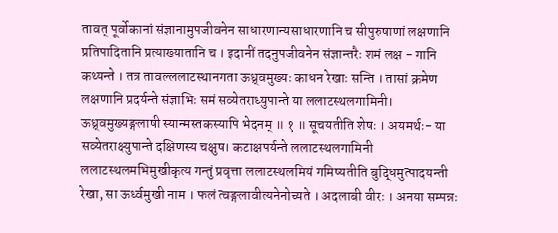तावत् पूर्वोकानां संज्ञानामुपजीवनेन साधारणान्यसाधारणानि च सीपुरुषाणां लक्षणानि प्रतिपादितानि प्रत्याख्यातानि च । इदानीं तदनुपजीवनेन संज्ञान्तरैः शमं लक्ष - गानि कथ्यन्ते । तत्र तावल्ललाटस्थानगता ऊध्र्वमुख्यः काधन रेखाः सन्ति । तासां क्रमेण लक्षणानि प्रदर्यन्ते संज्ञाभिः समं सव्येतराध्युपान्ते या ललाटस्थलगामिनी। ऊध्र्वमुख्यङ्गलाषी स्यान्मस्तकस्यापि भेदनम् ॥ १ ॥ सूचयतीति शेषः । अयमर्थः- या सव्येतराक्ष्युपान्ते दक्षिणस्य चक्षुष। कटाक्षपर्यन्ते ललाटस्थलगामिनी ललाटस्थलमभिमुखीकृत्य गन्तुं प्रवृत्ता ललाटस्थलमियं गमिष्यतीति बुद्धिमुत्पादयन्ती रेखा, सा ऊर्ध्वमुखी नाम । फलं त्वङ्गलावीत्यनेनोच्यते । अदलाबी वीरः । अनया सम्पन्नः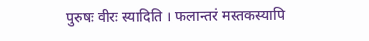पुरुषः वीरः स्यादिति । फलान्तरं मस्तकस्यापि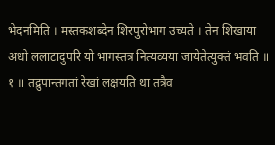भेदनमिति । मस्तकशब्देन शिरपुरोभाग उच्यते । तेन शिखाया अधो ललाटादुपरि यो भागस्तत्र नित्यव्यया जायेतेत्युक्तं भवति ॥ १ ॥ तद्रुपान्तगतां रेखां लक्षयति था तत्रैव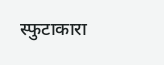स्फुटाकारा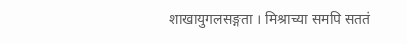शाखायुगलसङ्गता । मिश्राच्या समपि सततं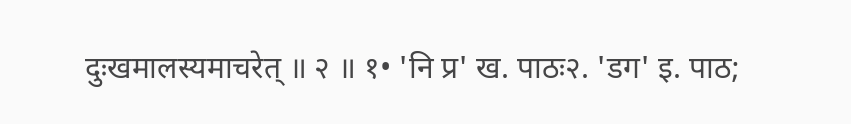दुःखमालस्यमाचरेत् ॥ २ ॥ १• 'नि प्र' ख. पाठः२. 'डग' इ. पाठ;